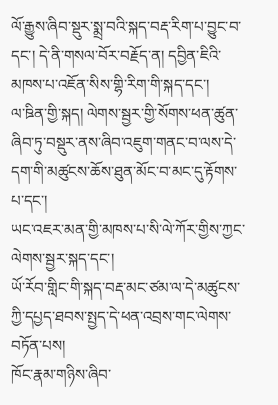ལོ་རྒྱུས་ཞིབ་སྡུར་སྨྲ་བའི་སྐད་བརྡ་རིག་པ་བྱུང་བ་དང་། དེ་ནི་གསལ་བོར་བརྗོད་ན། དབྱིན་ཇིའི་མཁས་པ་འཇོན་སིས་གྷི་རིག་གི་སྐད་དང་།
ལ་ཋིན་གྱི་སྐད། ལེགས་སྦྱར་གྱི་སོགས་ཕན་ཚུན་ཞིབ་ཏུ་བསྡུར་ནས་ཞིབ་འཇུག་གནང་བ་ལས་དེ་དག་གི་མཚུངས་ཆོས་ཐུན་མོང་བ་མང་དུ་རྟོགས་པ་དང་།
ཡང་འཇར་མན་གྱི་མཁས་པ་སི་ལེ་ཀོར་གྱིས་ཀྱང་ལེགས་སྦྱར་སྐད་དང་།
ཡོ་རོབ་གླིང་གི་སྐད་བརྡ་མང་ཙམ་ལ་དེ་མཚུངས་ཀྱི་དཔྱད་ཐབས་སྤྱད་དེ་ཕན་འབྲས་གང་ལེགས་བཏོན་པས།
ཁོང་རྣམ་གཉིས་ཞིབ་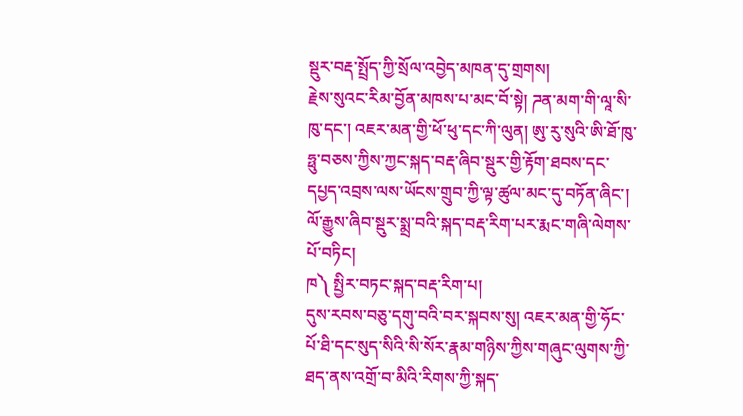སྡུར་བརྡ་སྤྲོད་ཀྱི་སྲོལ་འབྱེད་མཁན་དུ་གྲགས།
རྗེས་སུའང་རིམ་བྱོན་མཁས་པ་མང་བོ་སྟེ། ཌན་མག་གི་ལཱ་སི་ཁུ་དང་། འཇར་མན་གྱི་ཕོ་ཕུ་དང་ཀི་ལུན། ཨུ་རུ་སུའི་ཨི་ཐོ་ཁུ་ཧྥུ་བཅས་ཀྱིས་ཀྱང་སྐད་བརྡ་ཞིབ་སྡུར་གྱི་རྟོག་ཐབས་དང་དཔྱད་འབྲས་ལས་ཡོངས་གྲུབ་ཀྱི་ལྟ་ཚུལ་མང་དུ་བཏོན་ཞིང་། ལོ་རྒྱུས་ཞིབ་སྡུར་སྨྲ་བའི་སྐད་བརྡ་རིག་པར་རྨང་གཞི་ལེགས་པོ་བཏིང།
ཁ༽ སྤྱིར་བཏང་སྐད་བརྡ་རིག་པ།
དུས་རབས་བཅུ་དགུ་བའི་བར་སྐབས་སུ། འཇར་མན་གྱི་ཧོང་པོ་ཐི་དང་སུད་སིའི་སི་སོར་རྣམ་གཉིས་ཀྱིས་གཞུང་ལུགས་ཀྱི་ཐད་ནས་འགྲོ་བ་མིའི་རིགས་ཀྱི་སྐད་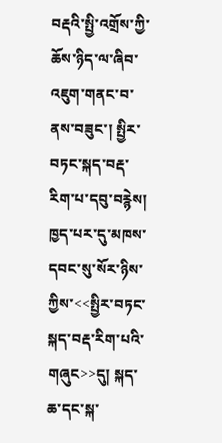བརྡའི་སྤྱི་འགྲོས་ཀྱི་ཆོས་ཉིད་ལ་ཞིབ་འཇུག་གནང་བ་ནས་བཟུང་། སྤྱིར་བཏང་སྐད་བརྡ་རིག་པ་དབུ་བརྙེས། ཁྱད་པར་དུ་མཁས་དབང་སུ་སོར་ཉིས་ཀྱིས་<<སྤྱིར་བཏང་སྐད་བརྡ་རིག་པའི་གཞུང>>དུ། སྐད་ཆ་དང་སྐ་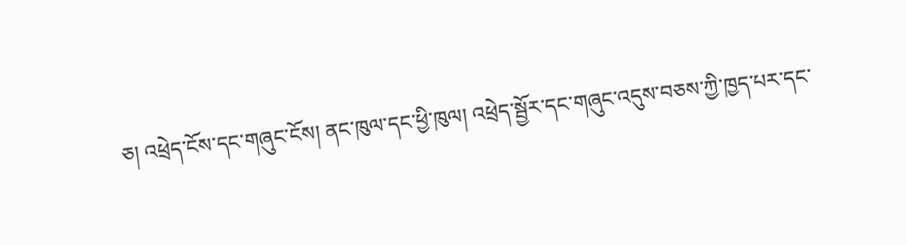ཅ། འཕྲེད་ངོས་དང་གཞུང་ངོས། ནང་ཁུལ་དང་ཕྱི་ཁུལ། འཕྲེད་སྦྱོར་དང་གཞུང་འདུས་བཅས་ཀྱི་ཁྱད་པར་དང་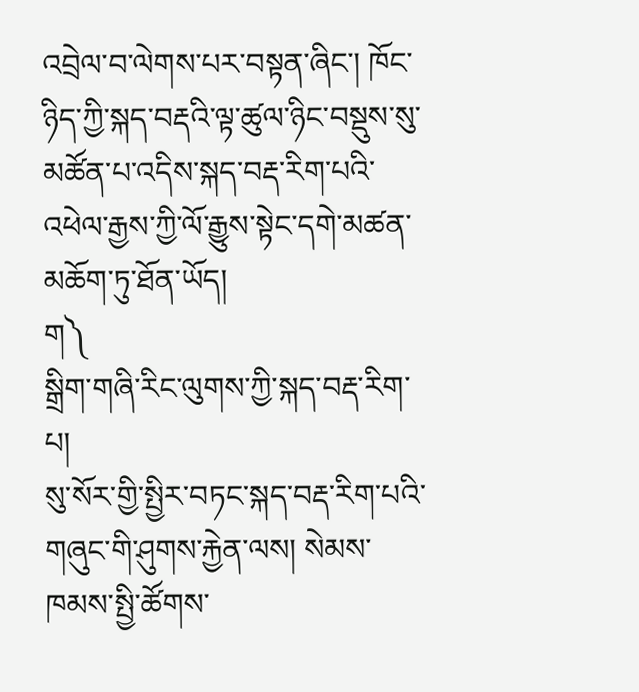འབྲེལ་བ་ལེགས་པར་བསྟན་ཞིང་། ཁོང་ཉིད་ཀྱི་སྐད་བརྡའི་ལྟ་ཚུལ་ཉིང་བསྡུས་སུ་མཚོན་པ་འདིས་སྐད་བརྡ་རིག་པའི་འཕེལ་རྒྱས་ཀྱི་ལོ་རྒྱུས་སྟེང་དགེ་མཚན་མཆོག་ཏུ་ཐོན་ཡོད།
ག༽
སྒྲིག་གཞི་རིང་ལུགས་ཀྱི་སྐད་བརྡ་རིག་པ།
སུ་སོར་གྱི་སྤྱིར་བཏང་སྐད་བརྡ་རིག་པའི་གཞུང་གི་ཤུགས་རྐྱེན་ལས། སེམས་ཁམས་སྤྱི་ཚོགས་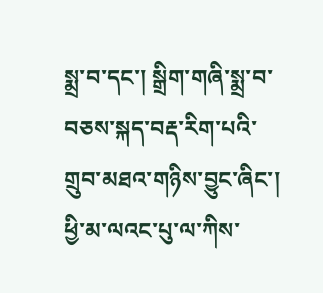སྨྲ་བ་དང་། སྒྲིག་གཞི་སྨྲ་བ་བཅས་སྐད་བརྡ་རིག་པའི་གྲུབ་མཐའ་གཉིས་བྱུང་ཞིང་། ཕྱི་མ་ལའང་པུ་ལ་ཀིས་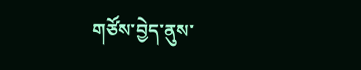གཙོས་བྱེད་ནུས་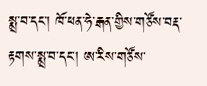སྨྲ་བ་དང་། ཁོ་ཕན་ཧེ་རྒན་གྱིས་གཙོས་བརྡ་རྟགས་སྨྲ་བ་དང་། ཨ་རིས་གཙོས་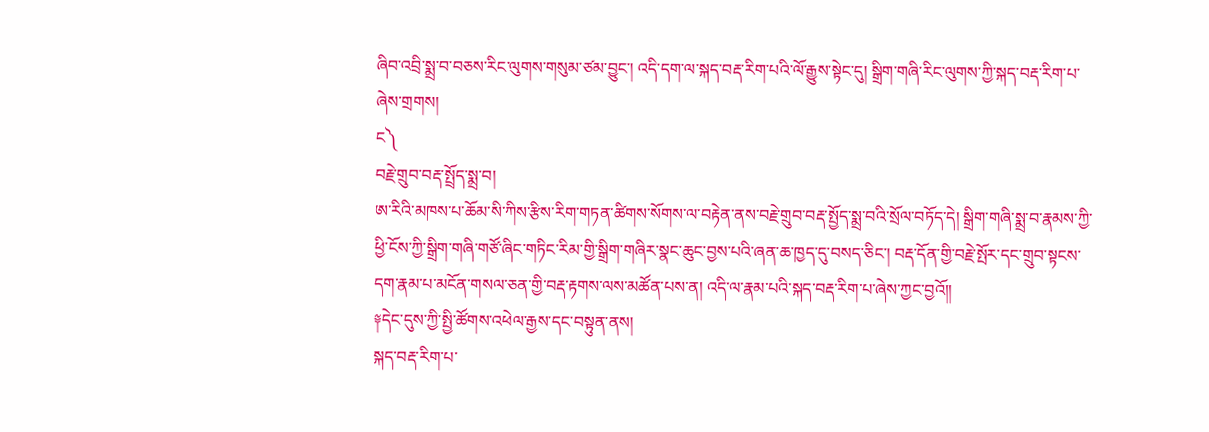ཞིབ་འབྲི་སྨྲ་བ་བཅས་རིང་ལུགས་གསུམ་ཙམ་བྱུང་། འདི་དག་ལ་སྐད་བརྡ་རིག་པའི་ལོ་རྒྱུས་སྟེང་དུ། སྒྲིག་གཞི་རིང་ལུགས་ཀྱི་སྐད་བརྡ་རིག་པ་ཞེས་གྲགས།
ང༽
བརྗེ་གྲུབ་བརྡ་སྤྲོད་སྨྲ་བ།
ཨ་རིའི་མཁས་པ་ཆོམ་སི་ཀིས་རྩིས་རིག་གཏན་ཚིགས་སོགས་ལ་བརྟེན་ནས་བརྗེ་གྲུབ་བརྡ་སྤྱོད་སྨྲ་བའི་སྲོལ་བཏོད་དེ། སྒྲིག་གཞི་སྨྲ་བ་རྣམས་ཀྱི་ཕྱི་ངོས་ཀྱི་སྒྲིག་གཞི་གཙོ་ཞིང་གཏིང་རིམ་གྱི་སྒྲིག་གཞིར་སྣང་ཆུང་བྱས་པའི་ཞན་ཆ་ཁྱད་དུ་བསད་ཅིང་། བརྡ་དོན་གྱི་བརྗེ་སྤོར་དང་གྲུབ་སྟངས་དག་རྣམ་པ་མངོན་གསལ་ཅན་གྱི་བརྡ་རྟགས་ལས་མཚོན་པས་ན། འདི་ལ་རྣམ་པའི་སྐད་བརྡ་རིག་པ་ཞེས་ཀྱང་བྱའོ།།
༈དེང་དུས་ཀྱི་སྤྱི་ཚོགས་འཕེལ་རྒྱས་དང་བསྟུན་ནས།
སྐད་བརྡ་རིག་པ་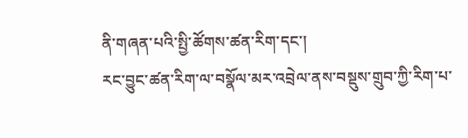ནི་གཞན་པའི་སྤྱི་ཚོགས་ཚན་རིག་དང་།
རང་བྱུང་ཚན་རིག་ལ་བསྣོལ་མར་འབྲེལ་ནས་བསྡུས་གྲུབ་ཀྱི་རིག་པ་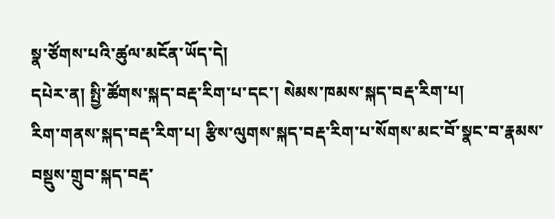སྣ་ཙོགས་པའི་ཚུལ་མངོན་ཡོད་དེ།
དཔེར་ན། སྤྱི་ཚོགས་སྐད་བརྡ་རིག་པ་དང་། སེམས་ཁམས་སྐད་བརྡ་རིག་པ།
རིག་གནས་སྐད་བརྡ་རིག་པ། རྩིས་ལུགས་སྐད་བརྡ་རིག་པ་སོགས་མང་བོ་སྣང་བ་རྣམས་བསྡུས་གྲུབ་སྐད་བརྡ་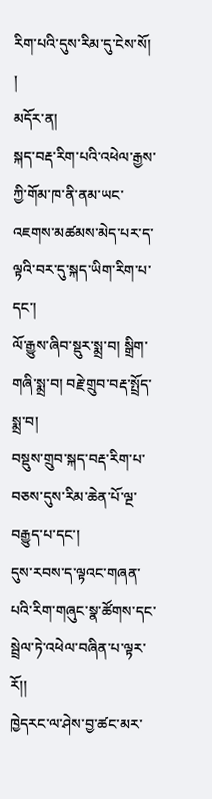རིག་པའི་དུས་རིམ་དུ་ངེས་སོ།
།
མདོར་ན།
སྐད་བརྡ་རིག་པའི་འཕེལ་རྒྱས་ཀྱི་གོམ་ཁ་ནི་ནམ་ཡང་འཇགས་མཚམས་མེད་པར་ད་ལྟའི་བར་དུ་སྐད་ཡིག་རིག་པ་དང་།
ལོ་རྒྱུས་ཞིབ་སྡུར་སྨྲ་བ། སྒྲིག་གཞི་སྨྲ་བ། བརྗེ་གྲུབ་བརྡ་སྤྲོད་སྨྲ་བ།
བསྡུས་གྲུབ་སྐད་བརྡ་རིག་པ་བཅས་དུས་རིམ་ཆེན་པོ་ལྔ་བརྒྱུད་པ་དང་།
དུས་རབས་ད་ལྟའང་གཞན་པའི་རིག་གཞུང་སྣ་ཚོགས་དང་སྦྲེལ་ཏེ་འཕེལ་བཞིན་པ་ལྟར་རོ།།
ཁྱེདརང་ལ་ཤེས་བྱ་ཚང་མར་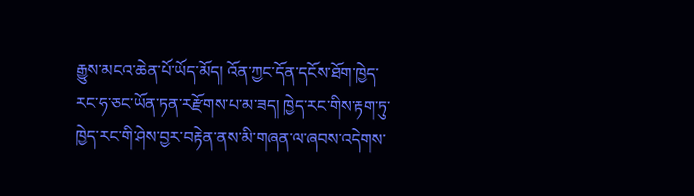རྒྱུས་མངའ་ཆེན་པོ་ཡོད་མོད། འོན་ཀྱང་དོན་དངོས་ཐོག་ཁྱེད་རང་ཧ་ཅང་ཡོན་ཏན་རརྫོགས་པ་མ་ཟད། ཁྱེད་རང་གིས་རྟག་ཏུ་ཁྱེད་རང་གི་ཤེས་བྱར་བརྟེན་ནས་མི་གཞན་ལ་ཞབས་འདེགས་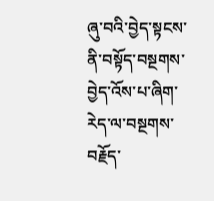ཞུ་བའི་བྱེད་སྟངས་ནི་བསྟོད་བསྔགས་བྱེད་འོས་པ་ཞིག་རེད་ལ་བསྔགས་བརྗོད་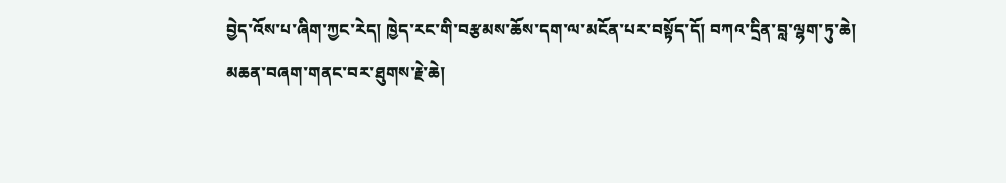བྱེད་འོས་པ་ཞིག་ཀྱང་རེད། ཁྱེད་རང་གི་བརྩམས་ཆོས་དག་ལ་མངོན་པར་བསྟོད་དོ། བཀའ་དྲིན་བླ་ལྷག་ཏུ་ཆེ།
མཆན་བཞག་གནང་བར་ཐུགས་རྗེ་ཆེ།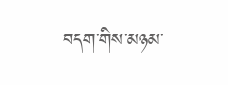བདག་གིས་མཉམ་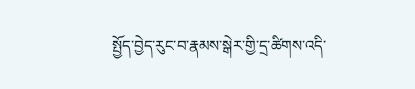སྤྱོད་བྱེད་རུང་བ་རྣམས་སྒེར་གྱི་དྲ་ཚིགས་འདི་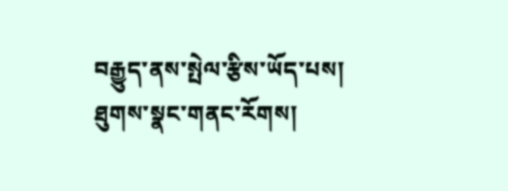བརྒྱུད་ནས་སྤེལ་རྩིས་ཡོད་པས། ཐུགས་སྣང་གནང་རོགས།